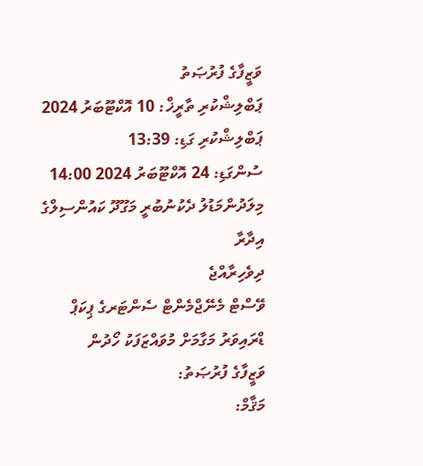ވަޒީފާގެ ފުރުޞަތު
ޕަބްލިޝްކުރި ތާރީޚް: 10 އޮކްޓޫބަރު 2024
ޕަބްލިޝްކުރި ގަޑި: 13:39
ސުންގަޑި: 24 އޮކްޓޫބަރު 2024 14:00
މިލަދުންމަޑުލު ދެކުނުބުރީ މަގޫދޫ ކައުންސިލްގެ އިދާރާ
ދިވެހިރާއްޖެ
ވޭސްޓް މެނޭޖްމެންޓް ސެންޓަރގެ ޕިކަޕް ޑްރައިވަރު މަގާމަށް މުވައްޒަފަކު ހޯދުން
ވަޒީފާގެ ފުރުޞަތު:
މަޤާމް: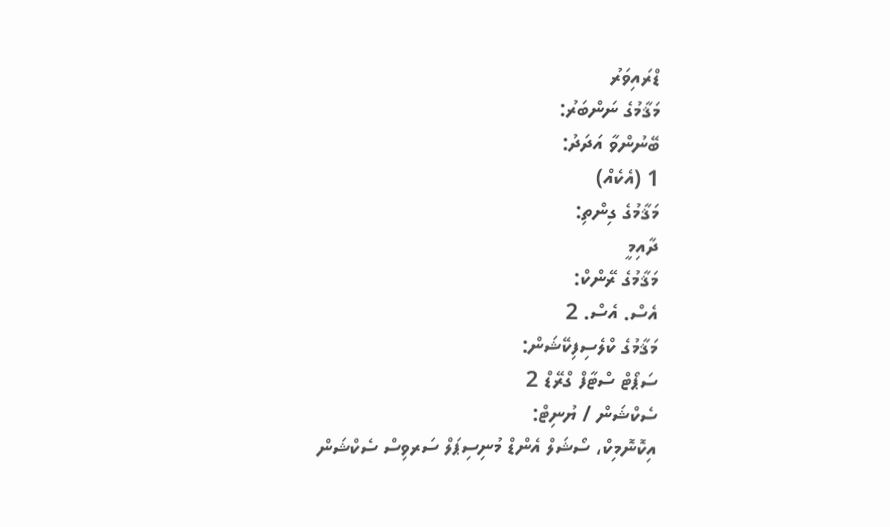ޑްރައިވަރު
މަޤާމުގެ ނަންބަރު:
ބޭނުންވާ އަދަދު:
1 (އެކެއް)
މަޤާމުގެ ގިންތި:
ދާއިމީ
މަޤާމުގެ ރޭންކް:
އެސް. އެސް. 2
މަޤާމުގެ ކްލެސިފިކޭޝަން:
ސަޕޯޓް ސްޓާފް ގްރޭޑް 2
ސެކްޝަން / ޔުނިޓް:
އިކޮނޮމިކް، ސޯޝަލް އެންޑް މުނިސިޕަލް ސަރވިސް ސެކްޝަން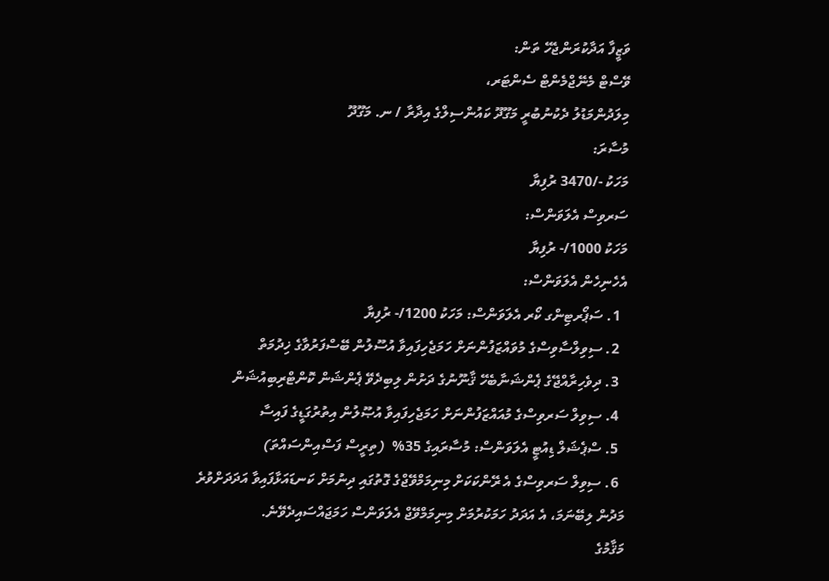ވަޒީފާ އަދާކުރަންޖެހޭ ތަން:
ވޭސްޓް މެނޭޖްމެންޓް ސެންޓަރ،
މިލަދުންމަޑުލު ދެކުނުބުރީ މަގޫދޫ ކައުންސިލްގެ އިދާރާ / ނ. މަގޫދޫ
މުސާރަ:
މަހަކު -/3470 ރުފިޔާ
ސަރވިސް އެލަވަންސް:
މަހަކު 1000/- ރުފިޔާ
އެހެނިހެން އެލަވަންސް:
  1. ސަޕޯރޓިންގ ކޯރ އެލަވަންސް: މަހަކު 1200/- ރުފިޔާ
  2. ސިވިލްސާވިސްގެ މުވައްޒަފުންނަށް ހަމަޖެހިފައިވާ އުސޫލުން ބޭސްފަރުވާގެ ޚިދުމަތް
  3. ދިވެހިރާއްޖޭގެ ޕެންޝަނާބެހޭ ޤާނޫނުގެ ދަށުން ލިބިދެވޭ ޕެންޝަން ކޮންޓްރިބިއުޝަން
  4. ސިވިލް ސަރވިސްގެ މުއައްޒަފުންނަށް ހަމަޖެހިފައިވާ އުޞޫލުން އިތުރުގަޑީގެ ފައިސާ
  5. ސްޕެޝަލް ޑިއުޓީ އެލަވަންސް: މުސާރައިގެ 35%  (ތިރީސް ފަސްއިންސައްތަ)
  6. ސިވިލް ސަރވިސްގެ އެ ރޭންކަކަށް މިނިމަމްވޭޖްގެ ގޮތުގައި ދިނުމަށް ކަނޑައަޅާފައިވާ އަދަދަށްވުރެ މަދުން ލިބޭނަމަ، އެ އަދަދު ހަމަކުރުމަށް މިނިމަމްވޭޖް އެލަވަންސް ހަމަޖައްސައިދެވޭނެ.
މަޤާމުގެ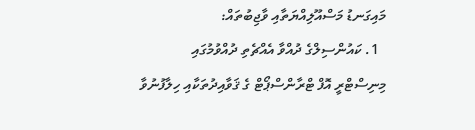މައިގަނޑު މަސްއޫލިއްޔަތާއި ވާޖިބުތައް:
  1. ކައުންސިލްގެ ދުއްވާ އެއްޗެތި ދުއްވުމުގައި މިނިސްޓްރީ އޮފް ޓްރާންސްޕޯޓް ގެ ޤަވާއިދުތަކާއި ހިލާފުނުވާ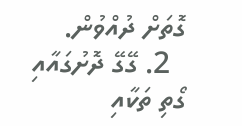ގޮތަށް ދުއްވުން.
  2. ގޭގޭ ދޮށުގައާއި ގޯތި ތަކާއި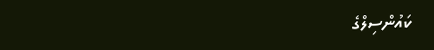ކައުންސިލްގެ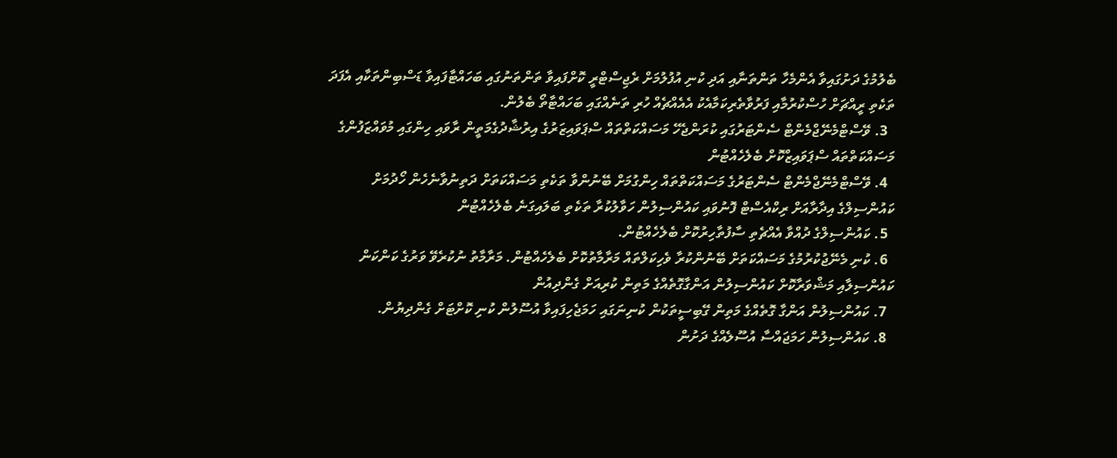ބެލުމުގެ ދަށުގައިވާ އެންމެހާ ތަންތަނާއި އަދި ކުނި އުފުލުމަށް ރެޖިސްޓްރީ ކޮށްފައިވާ ތަންތަނުގައި ބަހައްޓާފައިވާ ޑަސްބިންތަކާއި އެފަދަ ތަކެތި ރީއްޗަށް ހުސްކުރުމާއި ފަރުވާތެރިކަމާއެކު އެއެއްޗެއް ހުރި ތަނެއްގައި ބަހައްޓާތޯ ބެލުން.
  3. ވޭސްޓްމެނޭޖްމެންޓް ސެންޓަރުގައި ކުރަންޖެހޭ މަސައްކަތްތައް ސްޕަވައިޒަރުގެ އިރުޝާދުގެމަތީން ރާވައި ހިންގައި މުވައްޒަފުންގެ މަސައްކަތްތައް ސްޕަވައިޒްކޮށް ބެލެހެއްޓުން
  4. ވޭސްޓްމެނޭޖްމެންޓް ސެންޓަރުގެ މަސައްކަތްތައް ހިންގުމަށް ބޭނުންވާ ތަކެތި މަސައްކަތަށް ދަތިނުވާނެހެން ހޯދުމަށް ކައުންސިލްގެ އިދާރާއަށް ރިކްއެސްޓް ފޮނުވައި ކައުންސިލުން ހަވާލުކުރާ ތަކެތި ބަލައިގަނެ ބެލެހެއްޓުން
  5. ކައުންސިލްގެ ދުއްވާ އެއްޗެތި ސާފުތާހިރުކޮށް ބެލެހެއްޓުން.
  6. ކުނި މެނޭޖުކުރުމުގެ މަސައްކަތަށް ބޭނުންކުރާ ވެހިކަލްތައް މަރާމާތުކޮށް ބެލެހެއްޓުން. މަރާމާތު ނުކުރެވޭ ވަރުގެ ކަންކަން ކައުންސިލާއި މަޝްވަރާކޮށް ކައުންސިލުން އަންގާގޮތެއްގެ މަތިން ކުރިއަށް ގެންދިއުން
  7. ކައުންސިލުން އަންގާ ގޮތެއްގެ މަތިން ގޭބިސީތަކުން ކުނިނަގައި ހަމަޖެހިފައިވާ އުސޫލުން ކުނި ކޮށްޓަށް ގެންދިޔުން.
  8. ކައުންސިލުން ހަމަޖައްސާ އުސޫލެއްގެ ދަށުން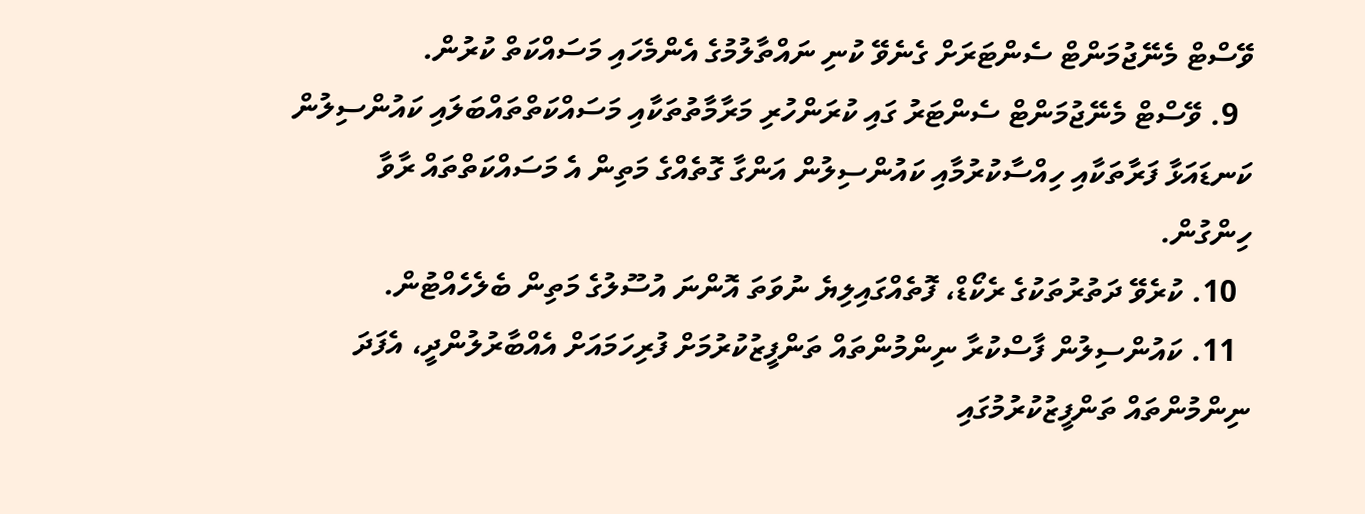ވޭސްޓް މެނޭޖުމަންޓް ސެންޓަރަށް ގެނެވޭ ކުނި ނައްތާލުމުގެ އެންމެހައި މަސައްކަތް ކުރުން.
  9. ވޭސްޓް މެނޭޖުމަންޓް ސެންޓަރު ގައި ކުރަންހުރި މަރާމާތުތަކާއި މަސައްކަތްތައްބަލައި ކައުންސިލުން ކަނޑައަޅާ ފަރާތަކާއި ހިއްސާކުރުމާއި ކައުންސިލުން އަންގާ ގޮތެއްގެ މަތިން އެ މަސައްކަތްތައް ރާވާ ހިންގުން.
  10. ކުރެވޭ ދަތުރުތަކުގެ ރެކޯޑް، ފޮތެއްގައިލިޔެ ނުވަތަ އޮންނަ އުސޫލުގެ މަތިން ބެލެހެއްޓުން.
  11. ކައުންސިލުން ފާސްކުރާ ނިންމުންތައް ތަންފީޒުކުރުމަށް ފުރިހަމައަށް އެއްބާރުލުންދީ، އެފަދަ ނިންމުންތައް ތަންފީޒުކުރުމުގައި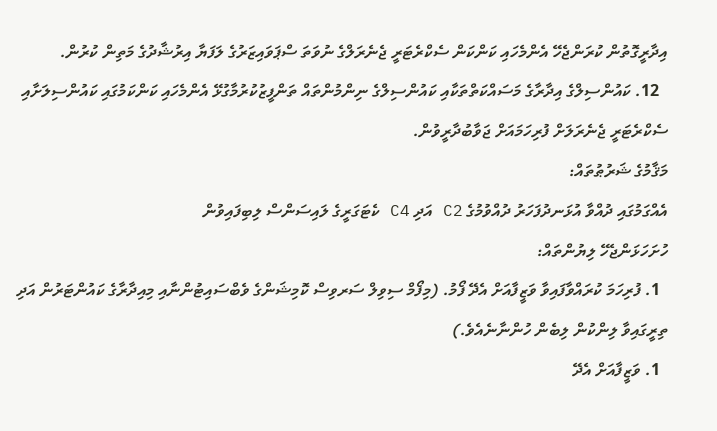އިދާރީގޮތުން ކުރަންޖެހޭ އެންމެހައި ކަންކަން ސެކްރެޓަރީ ޖެނެރަލްގެ ނުވަތަ ސްޕަވައިޒަރުގެ ލަފަޔާ އިރުޝާދުގެ މަތިން ކުރުން.
  12. ކައުންސިލްގެ އިދާރާގެ މަސައްކަތްތަކާއި ކައުންސިލްގެ ނިންމުންތައް ތަންފީޒުކުރުމާގުޅޭ އެންމެހައި ކަންކަމުގައި ކައުންސިލަށާއި ސެކްރެޓަރީ ޖެނެރަލަށް ފުރިހަމައަށް ޖަވާބުދާރީވުން.
މަޤާމުގެ ޝަރުޠުތައް:
އެއްގަމުގައި ދުއްވާ އުޅަނދުފަހަރު ދުއްވުމުގެ C2 އަދި C4 ކެޓަގަރީގެ ލައިސަންސް ލިބިފައިވުން
ހުށަހަޅަންޖެހޭ ލިޔުންތައް:
  1. ފުރިހަމަ ކުރައްވާފައިވާ ވަޒީފާއަށް އެދޭ ފޯމު. (މިފޯމް ސިވިލް ސަރވިސް ކޮމިޝަންގެ ވެބްސައިޓުންނާއި މިއިދާރާގެ ކައުންޓަރުން އަދި ތިރީގައިވާ ލިންކުން ލިބެން ހުންނާނެއެވެ.)
  1. ވަޒީފާއަށް އެދޭ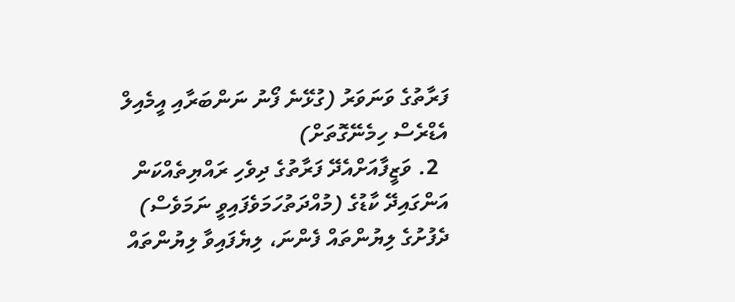ފަރާތުގެ ވަނަވަރު (ގުޅޭނެ ފޯނު ނަންބަރާއި އީމެއިލް އެޑްރެސް ހިމެނޭގޮތަށް)
  2. ވަޒީފާއަށްއެދޭ ފަރާތުގެ ދިވެހި ރައްޔިތެއްކަން އަންގައިދޭ ކާޑުގެ (މުއްދަތުހަމަވެފައިވީ ނަމަވެސް) ދެފުށުގެ ލިޔުންތައް ފެންނަ، ލިޔެފައިވާ ލިޔުންތައް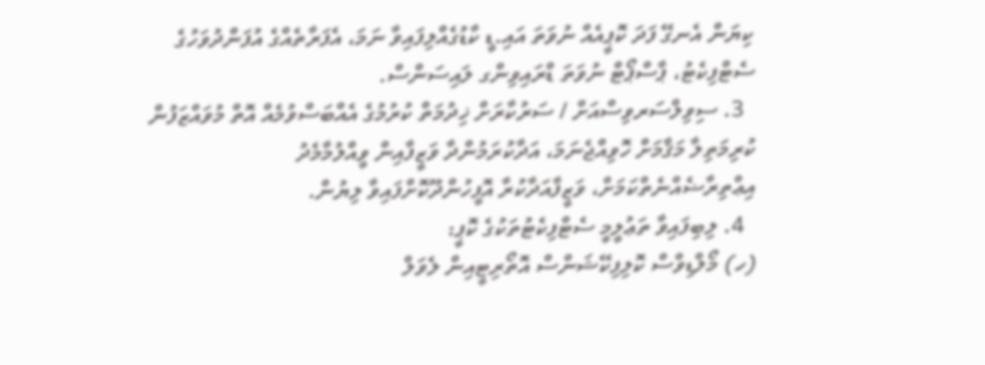ކިޔަން އެނގޭ ފަދަ ކޮޕީއެއް ނުވަތަ އައި.ޑީ ކާޑުގެއްލިފައިވާ ނަމަ، އެފަރާތެއްގެ އުފަންދުވަހުގެ ސެޓްފިކެޓު، ޕާސްޕޯޓް ނުވަތަ ޑްރައިވިންގ ލައިސަންސް.
  3. ސިވިލްސަރވިސްއަށް / ސަރުކާރަށް ޚިދުމަތް ކުރުމުގެ އެއްބަސްވުމެއް އޮތް މުވައްޒަފުން ކުރިމަތިލާ މަޤާމަށް ހޮވިއްޖެނަމަ، އަދާކުރަމުންދާ ވަޒީފާއިން ވީއްލުމާމެދު އިޢްތިރާޟެއްނެތްކަމަށް، ވަޒީފާއަދާކުރާ އޮފީހުންދޫކޮށްފައިވާ ލިޔުން.
  4. ލިބިފައިވާ ތަޢުލީމީ ސެޓްފިކެޓުތަކުގެ ކޮޕީ:
(ހ) މޯލްޑިވްސް ކޮލިފިކޭޝަންސް އޮތޯރިޓީއިން ލެވަލް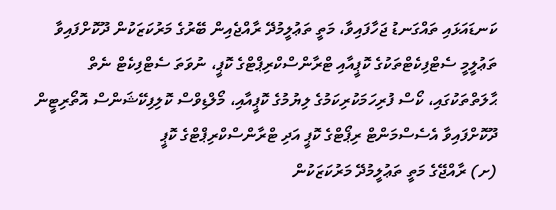ކަނޑައަޅައި ތައްގަނޑު ޖަހާފައިވާ، މަތީ ތަޢުލީމުދޭ ރާއްޖެއިން ބޭރުގެ މަރުކަޒަކުން ދޫކޮށްފައިވާ ތަޢުލީމީ ސެޓްފިކެޓްތަކުގެ ކޮޕީއާއި ޓްރާންސްކްރިޕްޓްގެ ކޮޕީ، ނުވަތަ ސެޓްފިކެޓް ނެތް ޙާލަތްތަކުގައި، ކޯސް ފުރިހަމަކުރިކަމުގެ ލިޔުމުގެ ކޮޕީއާއި، މޯލްޑިވްސް ކޮލިފިކޭޝަންސް އޮތޯރިޓީން ދޫކޮށްފައިވާ އެސެސްމަންޓް ރިޕޯޓްގެ ކޮޕީ އަދި ޓްރާންސްކްރިޕްޓްގެ ކޮޕީ
(ށ) ރާއްޖޭގެ މަތީ ތަޢުލީމުދޭ މަރުކަޒަކުން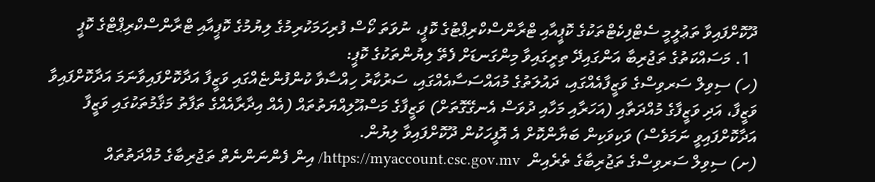ދޫކޮށްފައިވާ ތަޢުލީމީ ސެޓްފިކެޓްތަކުގެ ކޮޕީއާއި ޓްރާންސްކްރިޕްޓުގެ ކޮޕީ، ނުވަތަ ކޯސް ފުރިހަމަކުރިމުގެ ލިޔުމުގެ ކޮޕީއާއި ޓްރާންސްކްރިޕްޓްގެ ކޮޕީ
  1. މަސައްކަތުގެ ތަޖުރިބާ އަންގައިދޭ ތިރީގައިވާ މިންގަނޑަށް ފެތޭ ލިޔުންތަކުގެ ކޮޕީ:
(ހ) ސިވިލް ސަރވިސްގެ ވަޒީފާއެއްގައި، ދައުލަތުގެ މުއައްސަސާއެއްގައި، ސަރުކާރު ހިއްސާވާ ކުންފުންޏެއްގައި ވަޒީފާ އަދާކޮށްފައިވާނަމަ އަދާކޮށްފައިވާ ވަޒީފާ، އަދި ވަޒީފާގެ މުއްދަތާއި (އަހަރާއި މަހާއި ދުވަސް އެނގޭގޮތަށް) ވަޒީފާގެ މަސްއޫލިއްޔަތުތައް (އެއް އިދާރާއެއްގެ ތަފާތު މަޤާމުތަކުގައި ވަޒީފާ އަދާކޮށްފައިވީ ނަމަވެސް) ވަކިވަކިން ބަޔާންކޮށް އެ އޮފީހަކުން ދޫކޮށްފައިވާ ލިޔުން.
(ށ) ސިވިލް ސަރވިސްގެ ތަޖުރިބާގެ ތެރެއިން  https://myaccount.csc.gov.mv/ އިން ފެންނަންނެތް ތަޖުރިބާގެ މުއްދަތުތައް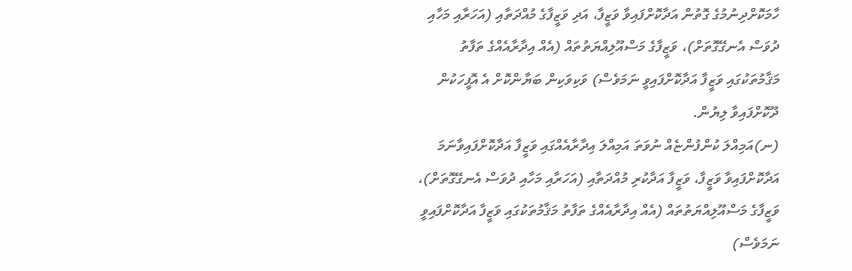ހާމަކޮށްދިނުމުގެ ގޮތުން އަދާކޮށްފައިވާ ވަޒީފާ، އަދި ވަޒީފާގެ މުއްދަތާއި (އަހަރާއި މަހާއި ދުވަސް އެނގޭގޮތަށް)، ވަޒީފާގެ މަސްއޫލިއްޔަތުތައް (އެއް އިދާރާއެއްގެ ތަފާތު މަޤާމުތަކުގައި ވަޒީފާ އަދާކޮށްފައިވީ ނަމަވެސް) ވަކިވަކިން ބަޔާންކޮށް އެ އޮފީހަކުން ދޫކޮށްފައިވާ ލިޔުން.
(ނ)އަމިއްލަ ކުންފުންޏެއް ނުވަތަ އަމިއްލަ އިދާރާއެއްގައި ވަޒީފާ އަދާކޮށްފައިވާނަމަ އަދާކޮށްފައިވާ ވަޒީފާ، ވަޒީފާ އަދާކުރި މުއްދަތާއި (އަހަރާއި މަހާއި ދުވަސް އެނގޭގޮތަށް)، ވަޒީފާގެ މަސްއޫލިއްޔަތުތައް (އެއް އިދާރާއެއްގެ ތަފާތު މަޤާމުތަކުގައި ވަޒީފާ އަދާކޮށްފައިވީ ނަމަވެސް)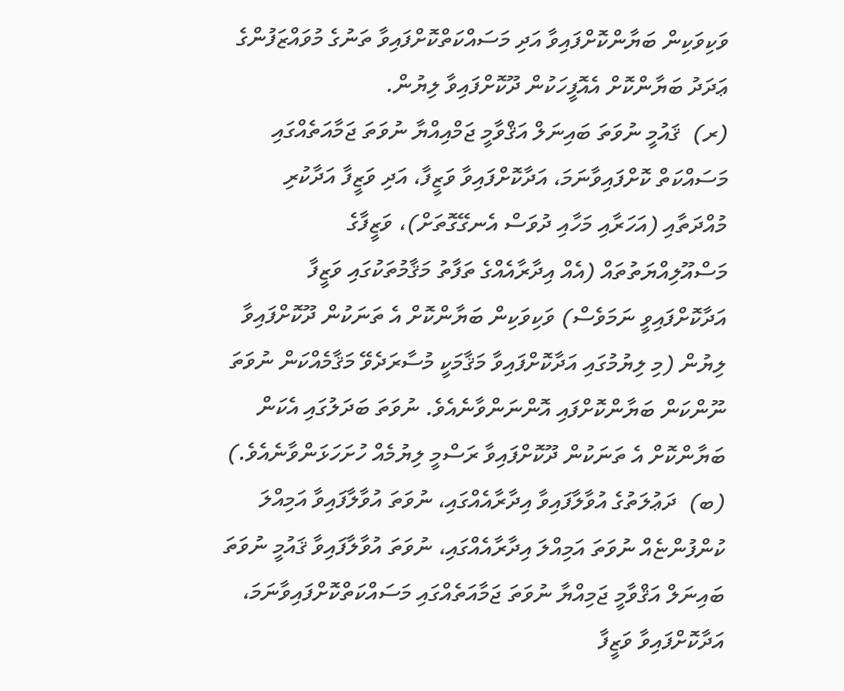ވަކިވަކިން ބަޔާންކޮށްފައިވާ އަދި މަސައްކަތްކޮށްފައިވާ ތަނުގެ މުވައްޒަފުންގެ ޢަދަދު ބަޔާންކޮށް އެއޮފީހަކުން ދޫކޮށްފައިވާ ލިޔުން.
(ރ)  ޤައުމީ ނުވަތަ ބައިނަލް އަޤްވާމީ ޖަމްއިއްޔާ ނުވަތަ ޖަމާއަތެއްގައި މަސައްކަތް ކޮށްފައިވާނަމަ، އަދާކޮށްފައިވާ ވަޒީފާ، އަދި ވަޒީފާ އަދާކުރި މުއްދަތާއި (އަހަރާއި މަހާއި ދުވަސް އެނގޭގޮތަށް)، ވަޒީފާގެ މަސްއޫލިއްޔަތުތައް (އެއް އިދާރާއެއްގެ ތަފާތު މަޤާމުތަކުގައި ވަޒީފާ އަދާކޮށްފައިވީ ނަމަވެސް) ވަކިވަކިން ބަޔާންކޮށް އެ ތަނަކުން ދޫކޮށްފައިވާ ލިޔުން (މި ލިޔުމުގައި އަދާކޮށްފައިވާ މަޤާމަކީ މުސާރަދެވޭ މަޤާމެއްކަން ނުވަތަ ނޫންކަން ބަޔާންކޮށްފައި އޮންނަންވާނެއެވެ. ނުވަތަ ބަދަލުގައި އެކަން ބަޔާންކޮށް އެ ތަނަކުން ދޫކޮށްފައިވާ ރަސްމީ ލިޔުމެއް ހުށަހަޅަންވާނެއެވެ.)
(ބ)  ދަޢުލަތުގެ އުވާލާފައިވާ އިދާރާއެއްގައި، ނުވަތަ އުވާލާފައިވާ އަމިއްލަ ކުންފުންޏެއް ނުވަތަ އަމިއްލަ އިދާރާއެއްގައި، ނުވަތަ އުވާލާފައިވާ ޤައުމީ ނުވަތަ ބައިނަލް އަޤްވާމީ ޖަމިއްޔާ ނުވަތަ ޖަމާއަތެއްގައި މަސައްކަތްކޮށްފައިވާނަމަ، އަދާކޮށްފައިވާ ވަޒީފާ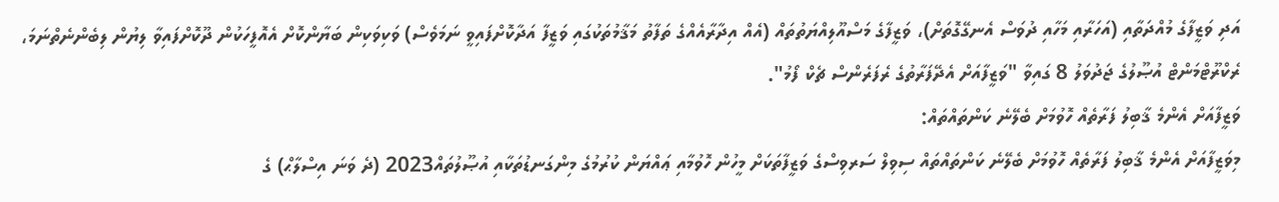އަދި ވަޒީފާގެ މުއްދަތާއި (އަހަރާއި މަހާއި ދުވަސް އެނގޭގޮތަށް)، ވަޒީފާގެ މަސްއޫލިއްޔަތުތައް (އެއް އިދާރާއެއްގެ ތަފާތު މަޤާމުތަކުގައި ވަޒީފާ އަދާކޮށްފައިވީ ނަމަވެސް) ވަކިވަކިން ބަޔާންކޮށް އެއޮފީހަކުން ދޫކޮށްފައިވާ ލިޔުން ލިބެންނެތްނަމަ، ރެކްރޫޓްމަންޓް އުޞޫލުގެ ޖަދުވަލު 8 ގައިވާ "ވަޒީފާއަށް އެދޭފަރާތުގެ ރެފަރެންސް ޗެކް ފޯމު".
ވަޒީފާއަށް އެންމެ ޤާބިލު ފަރާތެއް ހޮވުމަށް ބެލޭނެ ކަންތައްތައް:
މިވަޒީފާއަށް އެންމެ ޤާބިލު ފަރާތެއް ހޮވުމަށް ބެލޭނެ ކަންތައްތައް ސިވިލް ސަރވިސްގެ ވަޒީފާތަކަށް މީހުން ހޮވުމާއި ޢައްޔަން ކުރުމުގެ މިންގަނޑުތަކާއި އުޞޫލުތައް2023 (ދެ ވަނަ އިސްލާޙް) ގެ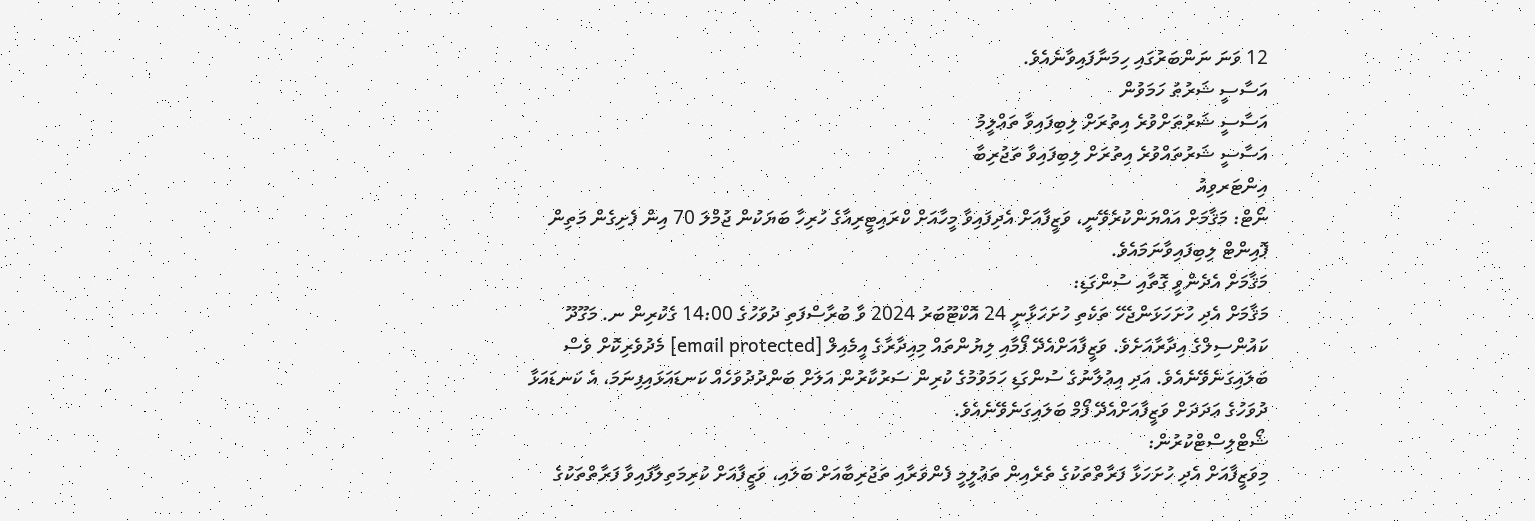12 ވަނަ ނަންބަރުގައި ހިމަނާފައިވާނެއެވެ.
އަސާސީ ޝަރުޠު ހަމަވުން
އަސާސީ ޝަރުޠަށްވުރެ އިތުރަށް ލިބިފައިވާ ތަޢްލީމު
އަސާސީ ޝަރުތައްވުރެ އިތުރަށް ލިބިފައިވާ ތަޖުރިބާ
އިންޓަރވިއު
ނޯޓް: މަޤާމަށް އައްޔަންކުރެވޭނީ، ވަޒީފާއަށް އެދިފައިވާ މީހާއަށް ކްރައިޓީރިއާގެ ހުރިހާ ބަޔަކުން ޖުމްލަ 70 އިން ފެށިގެން މަތިން ޕޮއިންޓް ލިބިފައިވާނަމައެވެ.
މަޤާމަށް އެދެންވީ ގޮތާއި ސުންގަޑި:
މަޤާމަށް އެދި ހުށަހަޅަންޖެހޭ ތަކެތި ހުށަހަޅާނީ 24 އޮކްޓޫބަރު 2024 ވާ ބުރާސްފަތި ދުވަހުގެ 14:00 ގެކުރިން ނ. މަގޫދޫ ކައުންސިލްގެ އިދާރާއަށެވެ. ވަޒީފާއަށްއެދޭ ފޯމާއި ލިޔުންތައް މިއިދާރާގެ އީމެއިލް [email protected] މެދުވެރިކޮށް ވެސް ބަލައިގަނެވޭނެއެވެ. އަދި އިޢުލާނުގެ ސުންގަޑި ހަމަވުމުގެ ކުރިން ސަރުކާރުން އަލަށް ބަންދުދުވަހެއް ކަނޑައަޅައިފިނަމަ، އެ ކަނޑައަޅާ ދުވަހުގެ ޢަދަދަށް ވަޒީފާއަށްއެދޭ ފޯމް ބަލައިގަނެވޭނެއެވެ.
ޝޯޓްލިސްޓްކުރުން:
މިވަޒީފާއަށް އެދި ހުށަހަޅާ ފަރާތްތަކުގެ ތެރެއިން ތަޢުލީމީ ފެންވަރާއި ތަޖުރިބާއަށް ބަލައި، ވަޒީފާއަށް ކުރިމަތިލާފައިވާ ފަރާތްތަކުގެ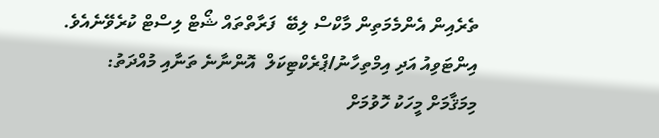ތެރެއިން އެންމެމަތިން މާކްސް ލިބޭ  ފަރާތްތައް ޝޯޓް ލިސްޓް ކުރެވޭނެއެވެ.
އިންޓަވިއު އަދި އިމްތިހާނު/ޕްރެކްޓިކަލް  އޮންނާނެ ތަނާއި މުއްދަތު:
މިމަޤާމަށް މީހަކު ހޮވުމަށް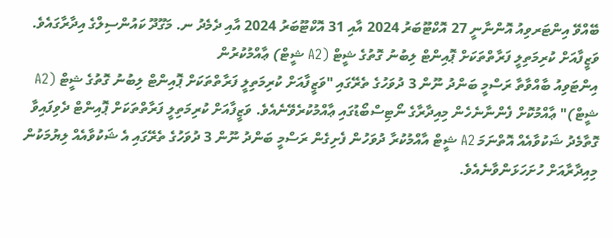ބޭއްވޭ އިންޓަރވިއު އޮންނާނީ 27 އޮކްޓޫބަރު 2024 އާއި 31 އޮކްޓޫބަރު 2024 އާއި ދެމެދު ނ. މަގޫދޫ ކައުންސިލްގެ އިދާރާގައެވެ.
ވަޒީފާއަށް ކުރިމަތިލީ ފަރާތްތަކަށް ޕޮއިންޓް ލިބުނު ގޮތުގެ ޝީޓް (A2 ޝީޓް) ޢާއްމުކުރުން
އިންޓަވިއު ބާއްވާތާ ރަސްމީ ބަންދު ނޫން 3 ދުވަހުގެ ތެރޭގައި "ވަޒީފާއަށް ކުރިމަތިލީ ފަރާތްތަކަށް ޕޮއިންޓް ލިބުނު ގޮތުގެ ޝީޓް (A2 ޝީޓް)" ޢާއްމުކޮށް ފެންނާނެހެން މިއިދާރާގެ ނޯޓިސްބޯޑުގައި ޢާއްމުކުރެވޭނެއެވެ. ވަޒީފާއަށް ކުރިމަތިލީ ފަރާތްތަކަށް ޕޮއިންޓް ދެވިފައިވާ ގޮތާމެދު ޝަކުވާއެއް އޮތްނަމަ A2 ޝީޓް އާއްމުކުރާ ދުވަހުން ފެށިގެން ރަސްމީ ބަންދު ނޫން 3 ދުވަހުގެ ތެރޭގައި އެ ޝަކުވާއެއް ލިޔުމަކުން މިއިދާރާއަށް ހުށަހަޅަންވާނެއެވެ.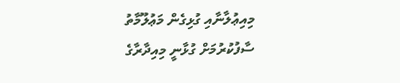މިއިޢުލާނާއި ގުޅިގެން މަޢުލޫމާތު ސާފުކުރުމަށް ގުޅާނީ މިއިދާރާގެ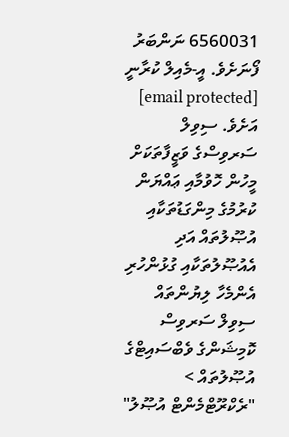6560031 ނަންބަރު ފޯނަށެވެ. އީ-މެއިލް ކުރާނީ [email protected] އަށެވެ. ސިވިލް ސަރވިސްގެ ވަޒީފާތަކަށް މީހުން ހޮވުމާއި ޢައްޔަން ކުރުމުގެ މިންގަޑުތަކާއި އުޞޫލުތައް އަދި އެއުޞޫލުތަކާއި ގުޅުންހުރި އެންމެހާ ލިޔުންތައް ސިވިލް ސަރވިސް ކޮމިޝަންގެ ވެބްސައިޓްގެ
އުޞޫލުތައް > "ރެކްރޫޓްމެންޓް އުޞޫލު"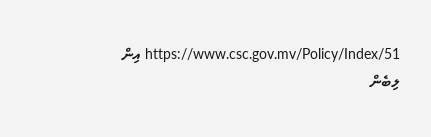https://www.csc.gov.mv/Policy/Index/51 އިން ލިބެން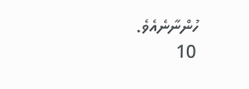ހުންނާނެއެވެ.
10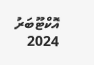އޮކްޓޫބަރު 2024